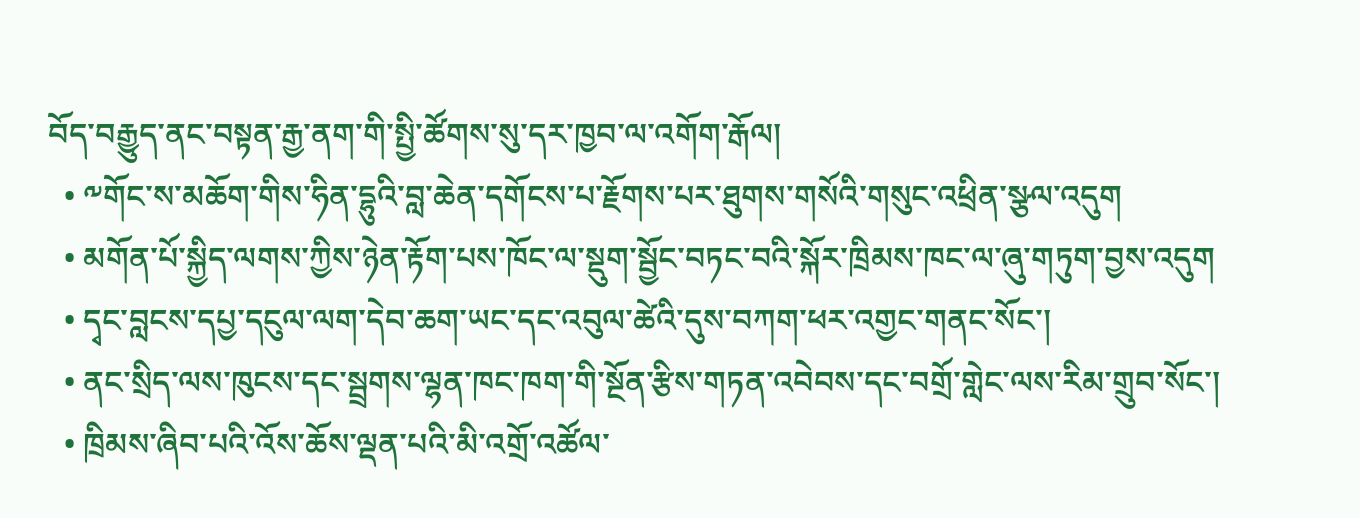བོད་བརྒྱུད་ནང་བསྟན་རྒྱ་ནག་གི་སྤྱི་ཚོགས་སུ་དར་ཁྱབ་ལ་འགོག་རྒོལ།
  • ༸གོང་ས་མཆོག་གིས་ཧིན་དྷུའི་བླ་ཆེན་དགོངས་པ་རྗོགས་པར་ཐུགས་གསོའི་གསུང་འཕྲིན་སྩལ་འདུག
  • མགོན་པོ་སྐྱིད་ལགས་ཀྱིས་ཉེན་རྟོག་པས་ཁོང་ལ་སྡུག་སྦྱོང་བཏང་བའི་སྐོར་ཁྲིམས་ཁང་ལ་ཞུ་གཏུག་བྱས་འདུག
  • དྭང་བླངས་དཔྱ་དངུལ་ལག་དེབ་ཆག་ཡང་དང་འབུལ་ཚེའི་དུས་བཀག་ཕར་འགྱང་གནང་སོང་།
  • ནང་སྲིད་ལས་ཁུངས་དང་སྦྲགས་ལྷན་ཁང་ཁག་གི་སྔོན་རྩིས་གཏན་འབེབས་དང་བགྲོ་གླེང་ལས་རིམ་གྲུབ་སོང་།
  • ཁྲིམས་ཞིབ་པའི་འོས་ཆོས་ལྡན་པའི་མི་འགྲོ་འཚོལ་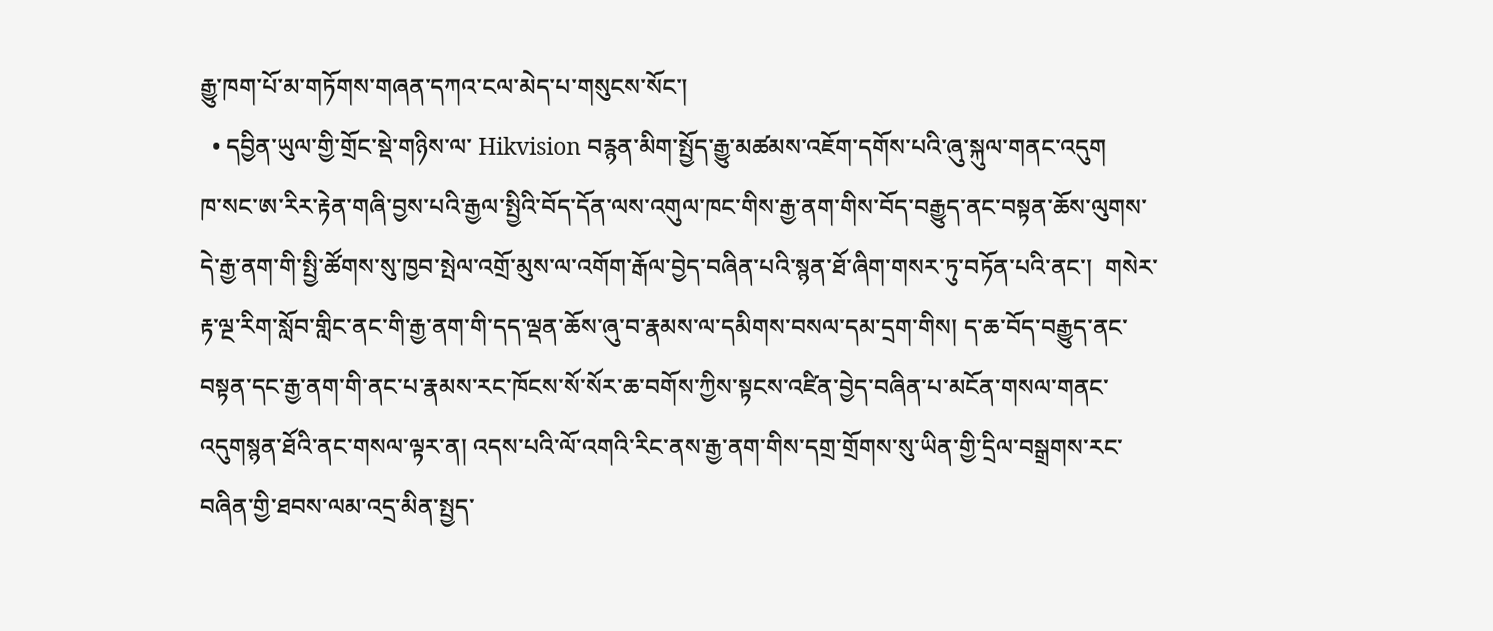རྒྱུ་ཁག་པོ་མ་གཏོགས་གཞན་དཀའ་ངལ་མེད་པ་གསུངས་སོང་།
  • དབྱིན་ཡུལ་གྱི་གྲོང་སྡེ་གཉིས་ལ་ Hikvision བརྙན་མིག་སྤྱོད་རྒྱུ་མཚམས་འཇོག་དགོས་པའི་ཞུ་སྐུལ་གནང་འདུག
ཁ་སང་ཨ་རིར་རྟེན་གཞི་བྱས་པའི་རྒྱལ་སྤྱིའི་བོད་དོན་ལས་འགུལ་ཁང་གིས་རྒྱ་ནག་གིས་བོད་བརྒྱུད་ནང་བསྟན་ཆོས་ལུགས་དེ་རྒྱ་ནག་གི་སྤྱི་ཚོགས་སུ་ཁྱབ་སྤེལ་འགྲོ་མུས་ལ་འགོག་རྒོལ་བྱེད་བཞིན་པའི་སྙན་ཐོ་ཞིག་གསར་ཏུ་བཏོན་པའི་ནང་།  གསེར་རྟ་ལྔ་རིག་སློབ་གླིང་ནང་གི་རྒྱ་ནག་གི་དད་ལྡན་ཆོས་ཞུ་བ་རྣམས་ལ་དམིགས་བསལ་དམ་དྲག་གིས། ད་ཆ་བོད་བརྒྱུད་ནང་བསྟན་དང་རྒྱ་ནག་གི་ནང་པ་རྣམས་རང་ཁོངས་སོ་སོར་ཆ་བགོས་ཀྱིས་སྟངས་འཛིན་བྱེད་བཞིན་པ་མངོན་གསལ་གནང་འདུགསྙན་ཐོའི་ནང་གསལ་ལྟར་ན། འདས་པའི་ལོ་འགའི་རིང་ནས་རྒྱ་ནག་གིས་དགྲ་གྲོགས་སུ་ཡིན་གྱི་དྲིལ་བསྒྲགས་རང་བཞིན་གྱི་ཐབས་ལམ་འདྲ་མིན་སྤྱད་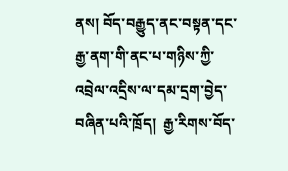ནས། བོད་བརྒྱུད་ནང་བསྟན་དང་རྒྱ་ནག་གི་ནང་པ་གཉིས་ཀྱི་འབྲེལ་འདྲིས་ལ་དམ་དྲག་བྱེད་བཞིན་པའི་ཁྲོད།  རྒྱ་རིགས་བོད་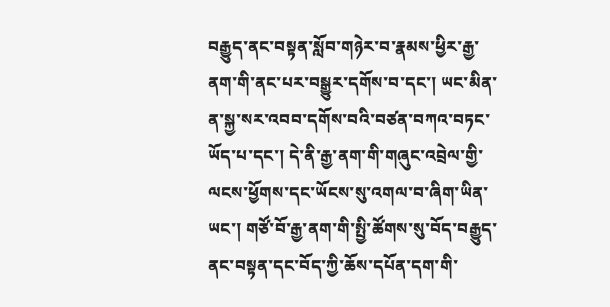བརྒྱུད་ནང་བསྟན་སློབ་གཉེར་བ་རྣམས་ཕྱིར་རྒྱ་ནག་གི་ནང་པར་བསྒྱུར་དགོས་བ་དང་། ཡང་མིན་ན་སྐྱ་སར་འབབ་དགོས་བའི་བཙན་བཀའ་བཏང་ཡོད་པ་དང་། དེ་ནི་རྒྱ་ནག་གི་གཞུང་འབྲེལ་གྱི་ལངས་ཕྱོགས་དང་ཡོངས་སུ་འགལ་བ་ཞིག་ཡིན་ཡང་། གཙོ་བོ་རྒྱ་ནག་གི་སྤྱི་ཚོགས་སུ་བོད་བརྒྱུད་ནང་བསྟན་དང་བོད་ཀྱི་ཆོས་དཔོན་དག་གི་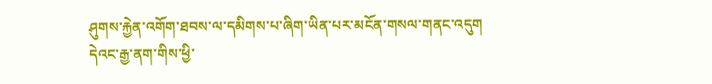ཤུགས་རྐྱེན་འགོག་ཐབས་ལ་དམིགས་པ་ཞིག་ཡིན་པར་མངོན་གསལ་གནང་འདུག
དེའང་རྒྱ་ནག་གིས་ཕྱི་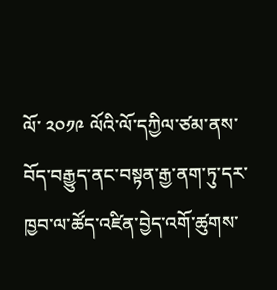ལོ་ ༢༠༡༩ ལོའི་ལོ་དཀྱིལ་ཙམ་ནས་བོད་བརྒྱུད་ནང་བསྟན་རྒྱ་ནག་ཏུ་དར་ཁྱབ་ལ་ཚོད་འཛིན་བྱེད་འགོ་ཚུགས་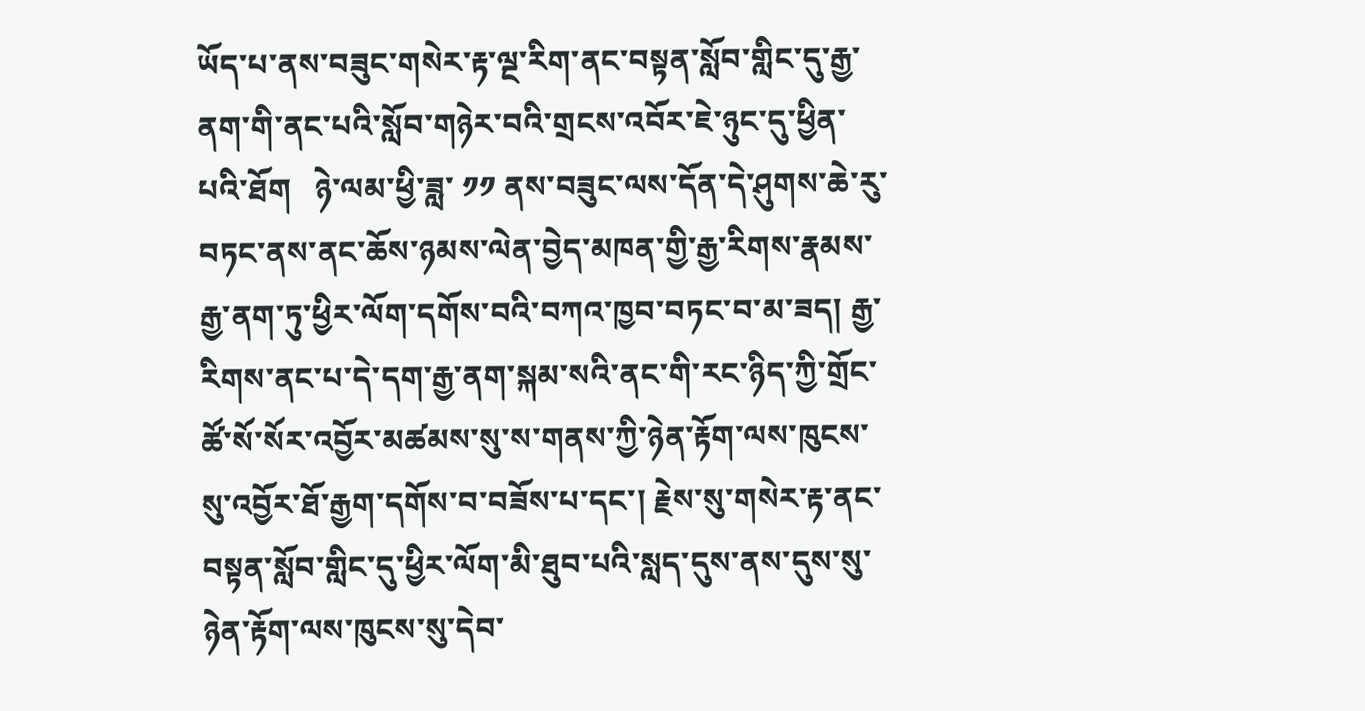ཡོད་པ་ནས་བཟུང་གསེར་རྟ་ལྔ་རིག་ནང་བསྟན་སློབ་གླིང་དུ་རྒྱ་ནག་གི་ནང་པའི་སློབ་གཉེར་བའི་གྲངས་འབོར་ཇེ་ཉུང་དུ་ཕྱིན་པའི་ཐོག   ཉེ་ལམ་ཕྱི་ཟླ་ ༡༡ ནས་བཟུང་ལས་དོན་དེ་ཤུགས་ཆེ་རུ་བཏང་ནས་ནང་ཆོས་ཉམས་ལེན་བྱེད་མཁན་གྱི་རྒྱ་རིགས་རྣམས་རྒྱ་ནག་ཏུ་ཕྱིར་ལོག་དགོས་བའི་བཀའ་ཁྱབ་བཏང་བ་མ་ཟད། རྒྱ་རིགས་ནང་པ་དེ་དག་རྒྱ་ནག་སྐམ་སའི་ནང་གི་རང་ཉིད་ཀྱི་གྲོང་ཚོ་སོ་སོར་འབྱོར་མཚམས་སུ་ས་གནས་ཀྱི་ཉེན་རྟོག་ལས་ཁུངས་སུ་འབྱོར་ཐོ་རྒྱག་དགོས་བ་བཟོས་པ་དང་། རྗེས་སུ་གསེར་རྟ་ནང་བསྟན་སློབ་གླིང་དུ་ཕྱིར་ལོག་མི་ཐུབ་པའི་སླད་དུས་ནས་དུས་སུ་ཉེན་རྟོག་ལས་ཁུངས་སུ་དེབ་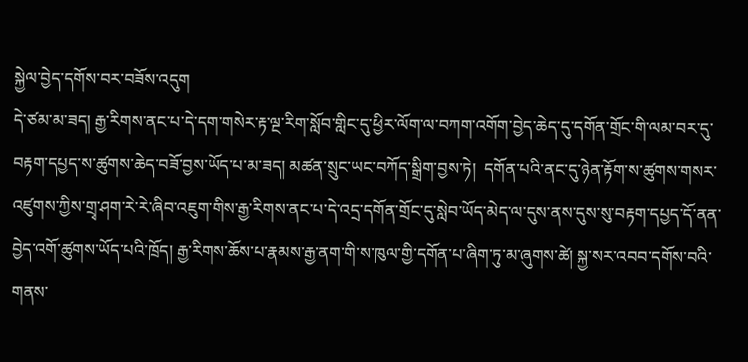སྐྱེལ་བྱེད་དགོས་བར་བཟོས་འདུག
དེ་ཙམ་མ་ཟད། རྒྱ་རིགས་ནང་པ་དེ་དག་གསེར་རྟ་ལྔ་རིག་སློབ་གླིང་དུ་ཕྱིར་ལོག་ལ་བཀག་འགོག་བྱེད་ཆེད་དུ་དགོན་གྲོང་གི་ལམ་བར་དུ་བརྟག་དཔྱད་ས་ཚུགས་ཆེད་བཟོ་བྱས་ཡོད་པ་མ་ཟད། མཚན་སྲུང་ཡང་བཀོད་སྒྲིག་བྱས་ཏེ།  དགོན་པའི་ནང་དུ་ཉེན་རྟོག་ས་ཚུགས་གསར་འཛུགས་ཀྱིས་གྲྭ་ཤག་རེ་རེ་ཞིབ་འཇུག་གིས་རྒྱ་རིགས་ནང་པ་དེ་འདྲ་དགོན་གྲོང་དུ་སླེབ་ཡོད་མེད་ལ་དུས་ནས་དུས་སུ་བརྟག་དཔྱད་དོ་ནན་བྱེད་འགོ་ཚུགས་ཡོད་པའི་ཁྲོད། རྒྱ་རིགས་ཆོས་པ་རྣམས་རྒྱ་ནག་གི་ས་ཁུལ་གྱི་དགོན་པ་ཞིག་ཏུ་མ་ཞུགས་ཚེ། སྐྱ་སར་འབབ་དགོས་བའི་གནས་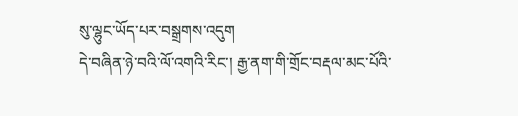སུ་ལྷུང་ཡོད་པར་བསྒྲགས་འདུག
དེ་བཞིན་ཉེ་བའི་ལོ་འགའི་རིང་། རྒྱ་ནག་གི་གྲོང་བརྡལ་མང་པོའི་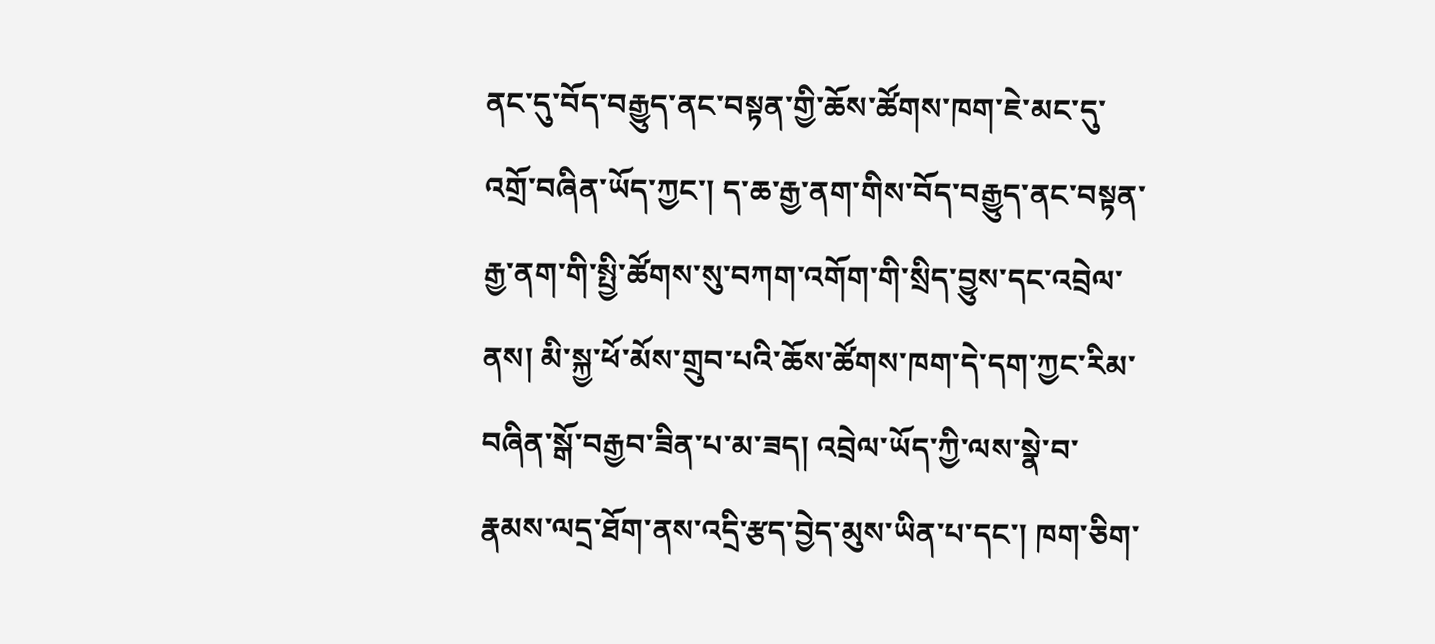ནང་དུ་བོད་བརྒྱུད་ནང་བསྟན་གྱི་ཆོས་ཚོགས་ཁག་ཇེ་མང་དུ་འགྲོ་བཞིན་ཡོད་ཀྱང་། ད་ཆ་རྒྱ་ནག་གིས་བོད་བརྒྱུད་ནང་བསྟན་རྒྱ་ནག་གི་སྤྱི་ཚོགས་སུ་བཀག་འགོག་གི་སྲིད་བྱུས་དང་འབྲེལ་ནས། མི་སྐྱ་ཕོ་མོས་གྲུབ་པའི་ཆོས་ཚོགས་ཁག་དེ་དག་ཀྱང་རིམ་བཞིན་སྒོ་བརྒྱབ་ཟིན་པ་མ་ཟད། འབྲེལ་ཡོད་ཀྱི་ལས་སྣེ་བ་རྣམས་ལདྲ་ཐོག་ནས་འདྲི་རྩད་བྱེད་མུས་ཡིན་པ་དང་། ཁག་ཅིག་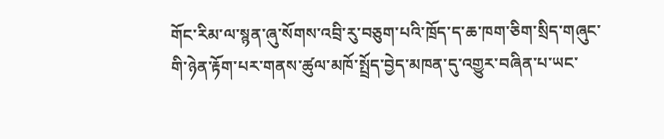གོང་རིམ་ལ་སྙན་ཞུ་སོགས་འབྲི་རུ་བཅུག་པའི་ཁྲོད་ད་ཆ་ཁག་ཅིག་སྲིད་གཞུང་གི་ཉེན་རྟོག་པར་གནས་ཚུལ་མཁོ་སྤྲོད་བྱེད་མཁན་དུ་འགྱུར་བཞིན་པ་ཡང་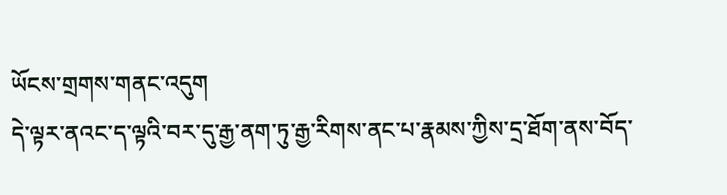ཡོངས་གྲགས་གནང་འདུག
དེ་ལྟར་ནའང་ད་ལྟའི་བར་དུ་རྒྱ་ནག་ཏུ་རྒྱ་རིགས་ནང་པ་རྣམས་ཀྱིས་དྲ་ཐོག་ནས་བོད་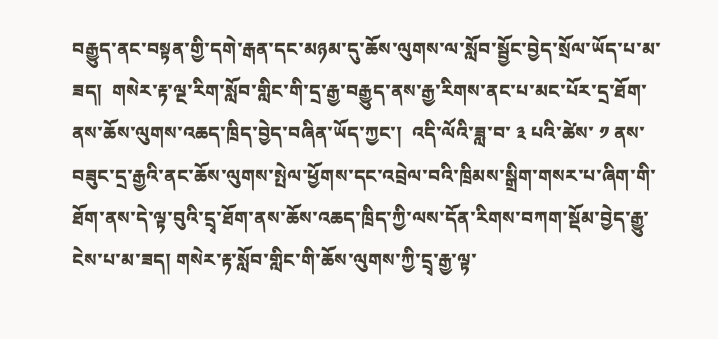བརྒྱུད་ནང་བསྟན་གྱི་དགེ་རྒན་དང་མཉམ་དུ་ཆོས་ལུགས་ལ་སློབ་སྦྱོང་བྱེད་སྲོལ་ཡོད་པ་མ་ཟད།  གསེར་རྟ་ལྔ་རིག་སློབ་གླིང་གི་དྲ་རྒྱ་བརྒྱུད་ནས་རྒྱ་རིགས་ནང་པ་མང་པོར་དྲ་ཐོག་ནས་ཆོས་ལུགས་འཆད་ཁྲིད་བྱེད་བཞིན་ཡོད་ཀྱང་།  འདི་ལོའི་ཟླ་བ་ ༣ པའི་ཚེས་ ༡ ནས་བཟུང་དྲ་རྒྱའི་ནང་ཆོས་ལུགས་སྤེལ་ཕྱོགས་དང་འབྲེལ་བའི་ཁྲིམས་སྒྲིག་གསར་པ་ཞིག་གི་ཐོག་ནས་དེ་ལྟ་བུའི་དྲྭ་ཐོག་ནས་ཆོས་འཆད་ཁྲིད་ཀྱི་ལས་དོན་རིགས་བཀག་སྡོམ་བྱེད་རྒྱུ་ངེས་པ་མ་ཟད། གསེར་རྟ་སློབ་གླིང་གི་ཆོས་ལུགས་ཀྱི་དྲྭ་རྒྱ་ལྟ་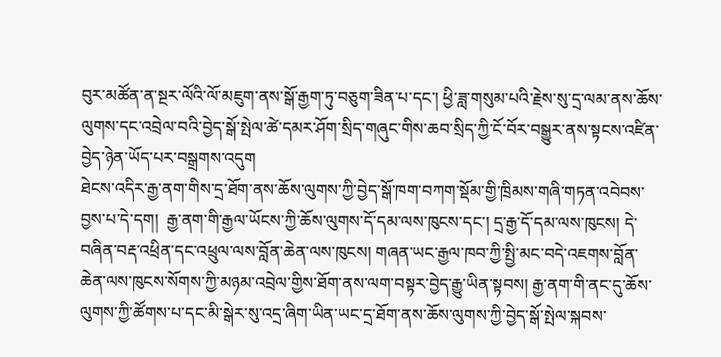བུར་མཚོན་ན་སྔར་ལོའི་ལོ་མཇུག་ནས་སྒོ་རྒྱག་ཏུ་བཅུག་ཟིན་པ་དང་། ཕྱི་ཟླ་གསུམ་པའི་རྗེས་སུ་དྲ་ལམ་ནས་ཆོས་ལུགས་དང་འབྲེལ་བའི་བྱེད་སྒོ་སྤེལ་ཚེ་དམར་ཤོག་སྲིད་གཞུང་གིས་ཆབ་སྲིད་ཀྱི་ངོ་བོར་བསྒྱུར་ནས་སྟངས་འཛིན་བྱེད་ཉེན་ཡོད་པར་བསྒྲགས་འདུག
ཐེངས་འདིར་རྒྱ་ནག་གིས་དྲ་ཐོག་ནས་ཆོས་ལུགས་ཀྱི་བྱེད་སྒོ་ཁག་བཀག་སྡོམ་གྱི་ཁྲིམས་གཞི་གཏན་འབེབས་བྱས་པ་དེ་དག།  རྒྱ་ནག་གི་རྒྱལ་ཡོངས་ཀྱི་ཆོས་ལུགས་དོ་དམ་ལས་ཁུངས་དང་། དྲ་རྒྱ་དོ་དམ་ལས་ཁུངས། དེ་བཞིན་བརྡ་འཕྲིན་དང་འཕྲུལ་ལས་བློན་ཆེན་ལས་ཁུངས། གཞན་ཡང་རྒྱལ་ཁབ་ཀྱི་སྤྱི་མང་བདེ་འཇགས་བློན་ཆེན་ལས་ཁུངས་སོགས་ཀྱི་མཉམ་འབྲེལ་གྱིས་ཐོག་ནས་ལག་བསྟར་བྱེད་རྒྱུ་ཡིན་སྟབས། རྒྱ་ནག་གི་ནང་དུ་ཆོས་ལུགས་ཀྱི་ཚོགས་པ་དང་མི་སྒེར་སུ་འདྲ་ཞིག་ཡིན་ཡང་དྲ་ཐོག་ནས་ཆོས་ལུགས་ཀྱི་བྱེད་སྒོ་སྤེལ་སྐབས་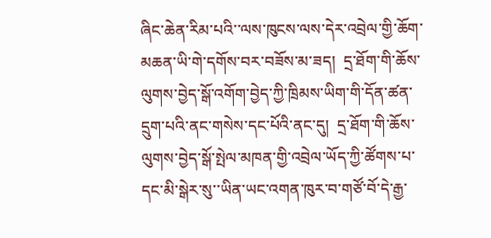ཞིང་ཆེན་རིམ་པའི་་ལས་ཁུངས་ལས་དེར་འབྲེལ་གྱི་ཆོག་མཆན་ཡི་གེ་དགོས་བར་བཟོས་མ་ཟད།  དྲ་ཐོག་གི་ཆོས་ལུགས་བྱེད་སྒོ་འགོག་བྱེད་ཀྱི་ཁྲིམས་ཡིག་གི་དོན་ཚན་དྲུག་པའི་ནང་གསེས་དང་པོའི་ནང་དུ།  དྲ་ཐོག་གི་ཆོས་ལུགས་བྱེད་སྒོ་སྤེལ་མཁན་གྱི་འབྲེལ་ཡོད་ཀྱི་ཚོགས་པ་དང་མི་སྒེར་སུ་་ཡིན་ཡང་འགན་ཁུར་བ་གཙོ་བོ་དེ་རྒྱ་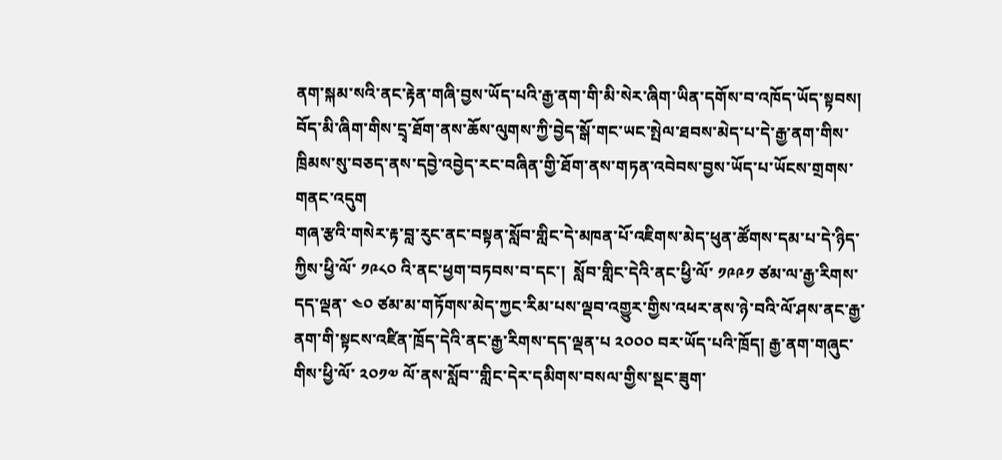ནག་སྐམ་སའི་ནང་རྟེན་གཞི་བྱས་ཡོད་པའི་རྒྱ་ནག་གི་མི་སེར་ཞིག་ཡིན་དགོས་བ་འཁོད་ཡོད་སྟབས། བོད་མི་ཞིག་གིས་དྲྭ་ཐོག་ནས་ཆོས་ལུགས་ཀྱི་བྱེད་སྒོ་གང་ཡང་སྤེལ་ཐབས་མེད་པ་དེ་རྒྱ་ནག་གིས་ཁྲིམས་སུ་བཅད་ནས་དབྱེ་འབྱེད་རང་བཞིན་གྱི་ཐོག་ནས་གཏན་འབེབས་བྱས་ཡོད་པ་ཡོངས་གྲགས་གནང་འདུག
གཞ་རྩའི་གསེར་རྟ་བླ་རུང་ནང་བསྟན་སློབ་གླིང་དེ་མཁན་པོ་འཇིགས་མེད་ཕུན་ཚོགས་དམ་པ་དེ་ཉིད་ཀྱིས་ཕྱི་ལོ་ ༡༩༨༠ འི་ནང་ཕྱག་བཏབས་བ་དང་།  སློབ་གླིང་དེའི་ནང་ཕྱི་ལོ་ ༡༩༩༡ ཙམ་ལ་རྒྱ་རིགས་དད་ལྡན་ ༤༠ ཙམ་མ་གཏོགས་མེད་ཀྱང་རིམ་པས་ལྡབ་འགྱུར་གྱིས་འཕར་ནས་ཉེ་བའི་ལོ་ཤས་ནང་རྒྱ་ནག་གི་སྟངས་འཛིན་ཁྲོད་དེའི་ནང་རྒྱ་རིགས་དད་ལྡན་པ ༢༠༠༠ བར་ཡོད་པའི་ཁྲོད། རྒྱ་ནག་གཞུང་གིས་ཕྱི་ལོ་ ༢༠༡༧ ལོ་ནས་སློབ་་གླིང་དེར་དམིགས་བསལ་གྱིས་སྡང་ཟུག་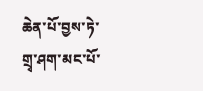ཆེན་པོ་བྱས་ཏེ་གྲྭ་ཤག་མང་པོ་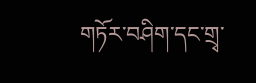གཏོར་བཤིག་དང་གྲྭ་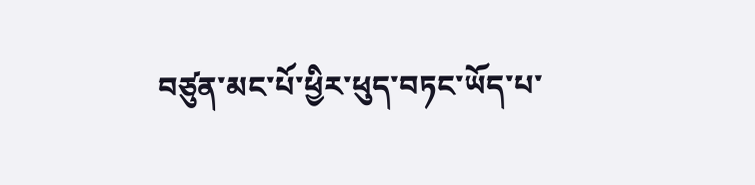བཙུན་མང་པོ་ཕྱིར་ཕུད་བཏང་ཡོད་པ་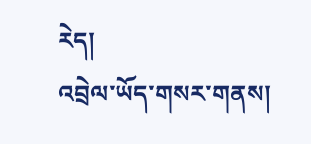རེད།
འབྲེལ་ཡོད་གསར་གནས།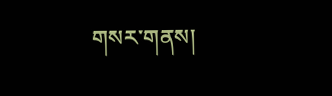གསར་གནས།